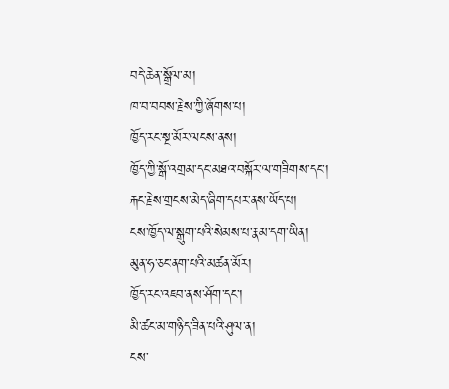བདེ་ཆེན་སྒྲོལ་མ།
ཁ་བ་བབས་རྗེས་ཀྱི་ཞོགས་པ།
ཁྱོད་རང་སྔ་མོར་ལངས་ནས།
ཁྱོད་ཀྱི་སྒོ་འགྲམ་དང་མཐའ་བསྐོར་ལ་གཟིགས་དང་།
རྐང་རྗེས་གྲངས་མེད་ཞིག་དཔར་ནས་ཡོད་པ།
ངས་ཁྱོད་ལ་སྒུག་པའི་སེམས་པ་རྣམ་དག་ཡིན།
མུན་ཧ་ཅང་ནག་པའི་མཚན་མོར།
ཁྱོད་རང་འཇབ་ནས་ཤོག་དང་།
མི་ཚང་མ་གཉིད་ཟིན་པའི་ཤུལ་ན།
ངས་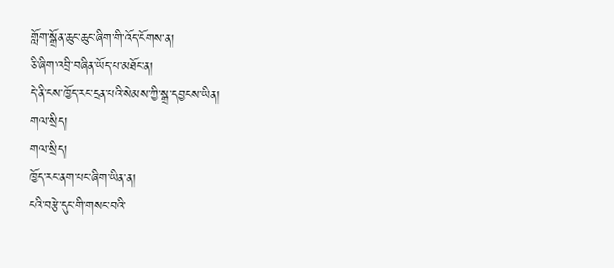གློག་སྒྲོན་ཆུང་ཆུང་ཞིག་གི་འོད་ངོགས་ན།
ཅི་ཞིག་འབྲི་བཞིན་ཡོད་པ་མཐོང་ན།
དེ་ནི་ངས་ཁྱོད་རང་དྲན་པའི་སེམས་ཀྱི་སྒྲ་དབྱངས་ཡིན།
གལ་སྲིད།
གལ་སྲིད།
ཁྱོད་རང་ནག་པང་ཞིག་ཡིན་ན།
ངའི་བརྩེ་དུང་གི་གསང་བའི་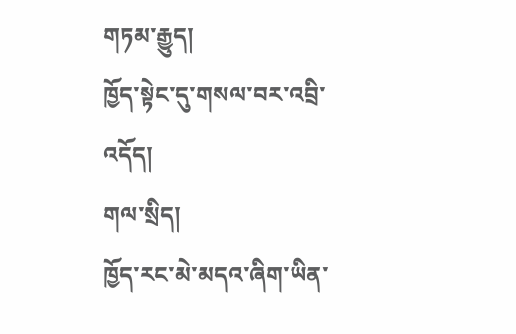གཏམ་རྒྱུད།
ཁྱོད་སྟེང་དུ་གསལ་བར་འབྲི་འདོད།
གལ་སྲིད།
ཁྱོད་རང་མེ་མདའ་ཞིག་ཡིན་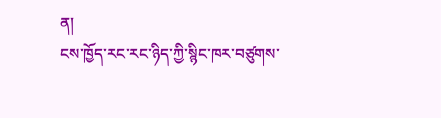ན།
ངས་ཁྱོད་རང་རང་ཉིད་ཀྱི་སྙིང་ཁར་བཙུགས་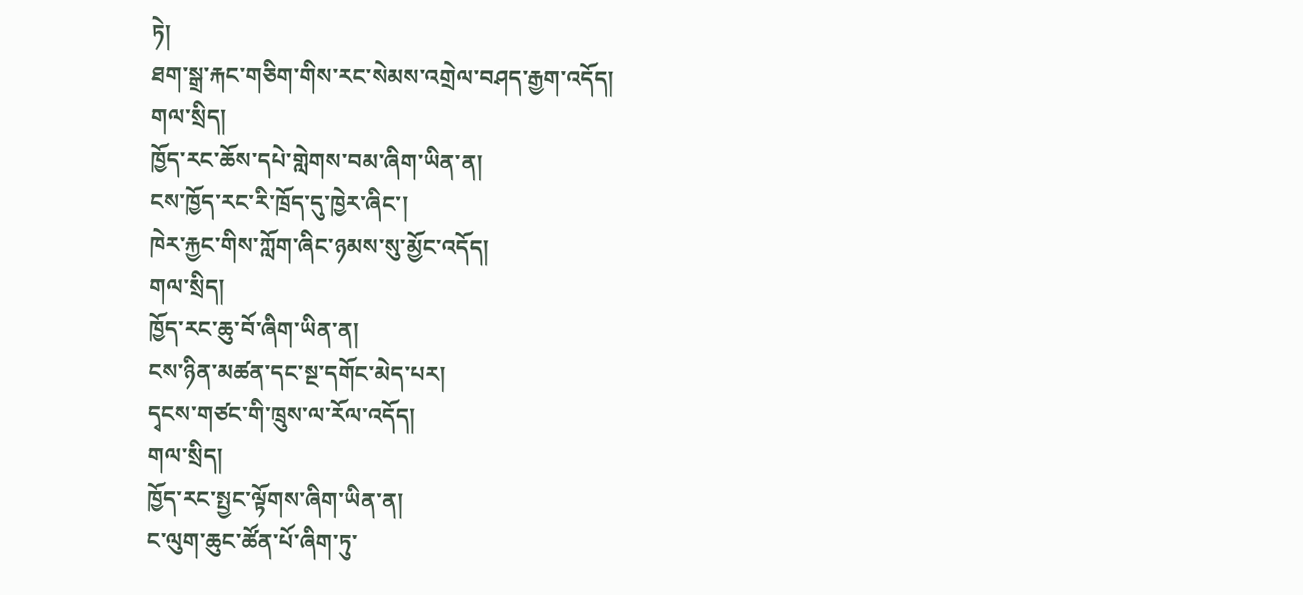ཏེ།
ཐག་སྒྲ་རྐང་གཅིག་གིས་རང་སེམས་འགྲེལ་བཤད་རྒྱག་འདོད།
གལ་སྲིད།
ཁྱོད་རང་ཆོས་དཔེ་གླེགས་བམ་ཞིག་ཡིན་ན།
ངས་ཁྱོད་རང་རི་ཁྲོད་དུ་ཁྱེར་ཞིང་།
ཁེར་རྐྱང་གིས་ཀློག་ཞིང་ཉམས་སུ་མྱོང་འདོད།
གལ་སྲིད།
ཁྱོད་རང་ཆུ་བོ་ཞིག་ཡིན་ན།
ངས་ཉིན་མཚན་དང་སྔ་དགོང་མེད་པར།
དྭངས་གཙང་གི་ཁྲུས་ལ་རོལ་འདོད།
གལ་སྲིད།
ཁྱོད་རང་སྤྱང་ལྟོགས་ཞིག་ཡིན་ན།
ང་ལུག་ཆུང་ཚོན་པོ་ཞིག་ཏུ་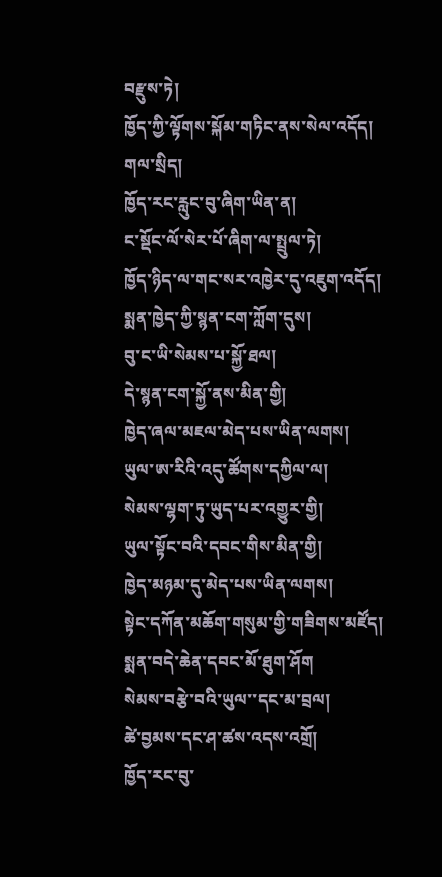བརྫུས་ཏེ།
ཁྱོད་ཀྱི་ལྟོགས་སྐོམ་གཏིང་ནས་སེལ་འདོད།
གལ་སྲིད།
ཁྱོད་རང་རླུང་བུ་ཞིག་ཡིན་ན།
ང་སྡོང་ལོ་སེར་པོ་ཞིག་ལ་སྤྲུལ་ཏེ།
ཁྱོད་ཉིད་ལ་གང་སར་འཁྱེར་དུ་འཇུག་འདོད།
སྨན་ཁྱེད་ཀྱི་སྙན་ངག་ཀློག་དུས།
བུ་ང་ཡི་སེམས་པ་སྐྱོ་ཐལ།
དེ་སྙན་ངག་སྐྱོ་ནས་མིན་གྱི།
ཁྱེད་ཞལ་མཇལ་མེད་པས་ཡིན་ལགས།
ཡུལ་ཨ་རིའི་འདུ་ཚོགས་དཀྱིལ་ལ།
སེམས་ལྷག་ཏུ་ཡུད་པར་འགྱུར་གྱི།
ཡུལ་སྟོང་བའི་དབང་གིས་མིན་གྱི།
ཁྱེད་མཉམ་དུ་མེད་པས་ཡིན་ལགས།
སྟེང་དཀོན་མཆོག་གསུམ་གྱི་གཟིགས་མཛོད།
སྨན་བདེ་ཆེན་དབང་མོ་ཐུག་ཤོག
སེམས་བརྩེ་བའི་ཡུལ་་དང་མ་བྲལ།
ཚེ་བྱམས་དང་ཤ་ཚས་འདས་འགྲོ།
ཁྱོད་རང་བུ་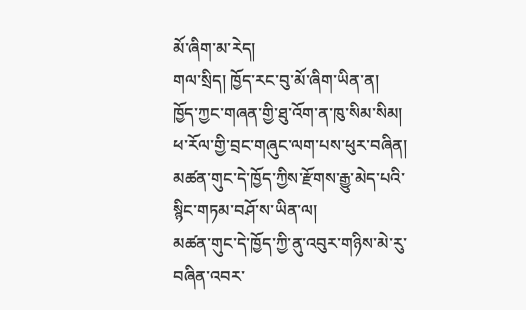མོ་ཞིག་མ་རེད།
གལ་སྲིད། ཁྱོད་རང་བུ་མོ་ཞིག་ཡིན་ན།
ཁྱོད་ཀྱང་གཞན་གྱི་ཐུ་འོག་ན་ཁུ་སིམ་སིམ།
ཕ་རོལ་གྱི་བྲང་གཞུང་ལག་པས་ཕུར་བཞིན།
མཚན་གུང་དེ་ཁྱོད་ཀྱིས་རྫོགས་རྒྱུ་མེད་པའི་སྙིང་གཏམ་བཤོ་ས་ཡིན་ལ།
མཚན་གུང་དེ་ཁྱོད་ཀྱི་ནུ་འབུར་གཉིས་མེ་རུ་བཞིན་འབར་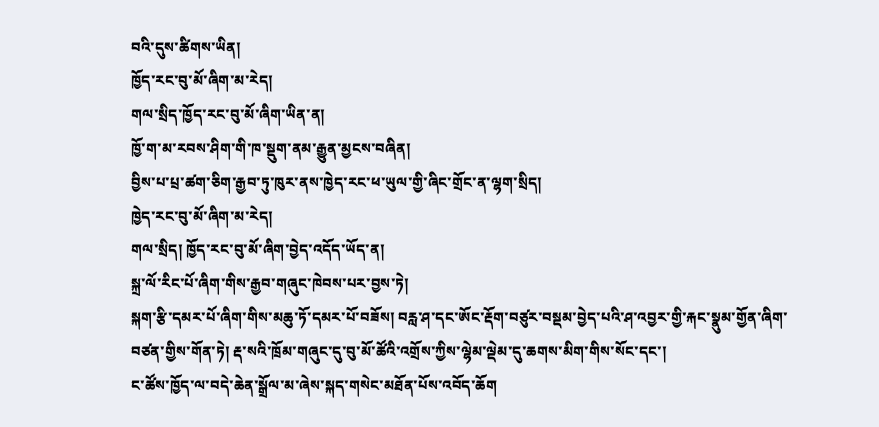བའི་དུས་ཚིགས་ཡིན།
ཁྱོད་རང་བུ་མོ་ཞིག་མ་རེད།
གལ་སྲིད་ཁྱོད་རང་བུ་མོ་ཞིག་ཡིན་ན།
ཁྱོ་ག་མ་རབས་ཤིག་གི་ཁ་སྡུག་ནམ་རྒྱུན་མྱངས་བཞིན།
བྱིས་པ་པྲ་ཚག་ཅིག་རྒྱབ་ཏུ་ཁུར་ནས་ཁྱེད་རང་ཕ་ཡུལ་གྱི་ཞིང་གྲོང་ན་ལྷག་སྲིད།
ཁྱེད་རང་བུ་མོ་ཞིག་མ་རེད།
གལ་སྲིད། ཁྱོད་རང་བུ་མོ་ཞིག་བྱེད་འདོད་ཡོད་ན།
སྐྲ་ལོ་རིང་པོ་ཞིག་གིས་རྒྱབ་གཞུང་ཁེབས་པར་བྱས་ཏེ།
སྐག་རྩི་དམར་པོ་ཞིག་གིས་མཆུ་ཏོ་དམར་པོ་བཟོས། བརླ་ཤ་དང་ཨོང་རྡོག་བཙུར་བསྡམ་བྱེད་པའི་ཤ་འབྱར་གྱི་རྐང་སྣུམ་གྱོན་ཞིག་བཙན་གྱིས་གོན་ཏེ། རྡ་སའི་ཁྲོམ་གཞུང་དུ་བུ་མོ་ཚོའི་འགྲོས་ཀྱིས་ལྷེམ་ལྡེམ་དུ་ཆགས་མིག་གིས་སོང་དང་།
ང་ཚོས་ཁྱོད་ལ་བདེ་ཆེན་སྒྲོལ་མ་ཞེས་སྐད་གསེང་མཐོན་པོས་འབོད་ཆོག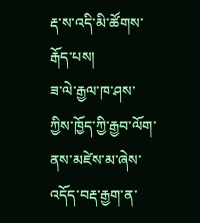རྡ་ས་འདི་མི་ཚོགས་རྒོད་པས།
ཟ་ལེ་རྒྱལ་ཁ་ཤས་ཀྱིས་ཁྱོད་ཀྱི་རྒྱབ་ལོག་ནས་མཛེས་མ་ཞེས་འདོད་བརྡ་རྒྱག་ན་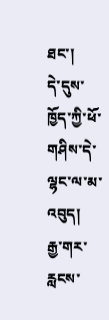ཐང་།
དེ་དུས་ཁྱོད་ཀྱི་ཕོ་གཤིས་དེ་ལྷང་ལ་མ་འབུད།
རྒྱ་གར་རླངས་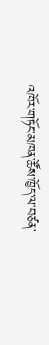འཁོར་གཏོང་མཁན་ཚོས་ཁྱོད་ལ་བཙན་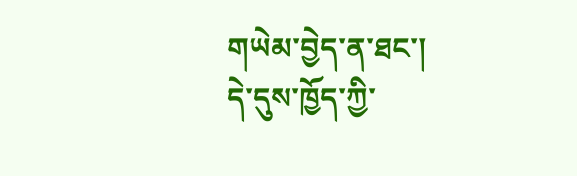གཡེམ་བྱེད་ན་ཐང་།
དེ་དུས་ཁྱོད་ཀྱི་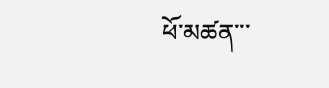ཕོ་མཚན་་་